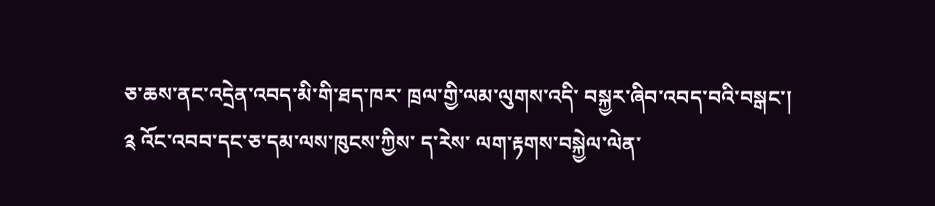ཅ་ཆས་ནང་འདྲེན་འབད་མི་གི་ཐད་ཁར་ ཁྲལ་གྱི་ལམ་ལུགས་འདི་ བསྐྱར་ཞིབ་འབད་བའི་བསྒང་།
༉ འོང་འབབ་དང་ཅ་དམ་ལས་ཁུངས་ཀྱིས་ ད་རེས་ ལག་རྟགས་བསྐྱེལ་ལེན་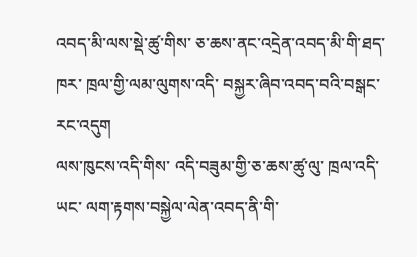འབད་མི་ལས་སྡེ་ཚུ་གིས་ ཅ་ཆས་ནང་འདྲེན་འབད་མི་གི་ཐད་ཁར་ ཁྲལ་གྱི་ལམ་ལུགས་འདི་ བསྐྱར་ཞིབ་འབད་བའི་བསྒང་རང་འདུག
ལས་ཁུངས་འདི་གིས་ འདི་བཟུམ་གྱི་ཅ་ཆས་ཚུ་ལུ་ ཁྲལ་འདི་ཡང་ ལག་རྟགས་བསྐྱེལ་ལེན་འབད་ནི་གི་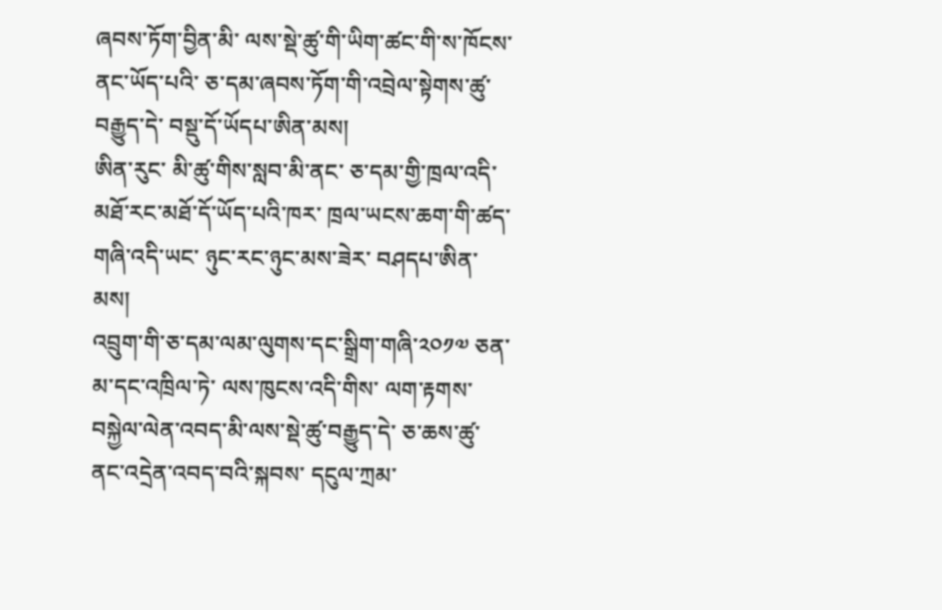ཞབས་ཏོག་བྱིན་མི་ ལས་སྡེ་ཚུ་གི་ཡིག་ཚང་གི་ས་ཁོངས་ནང་ཡོད་པའི་ ཅ་དམ་ཞབས་ཏོག་གི་འབྲེལ་སྟེགས་ཚུ་བརྒྱུད་དེ་ བསྡུ་དོ་ཡོདཔ་ཨིན་མས།
ཨིན་རུང་ མི་ཚུ་གིས་སླབ་མི་ནང་ ཅ་དམ་གྱི་ཁྲལ་འདི་ མཐོ་རང་མཐོ་དོ་ཡོད་པའི་ཁར་ ཁྲལ་ཡངས་ཆག་གི་ཚད་གཞི་འདི་ཡང་ ཉུང་རང་ཉུང་མས་ཟེར་ བཤདཔ་ཨིན་མས།
འབྲུག་གི་ཅ་དམ་ལམ་ལུགས་དང་སྒྲིག་གཞི་༢༠༡༧ ཅན་མ་དང་འཁྲིལ་ཏེ་ ལས་ཁུངས་འདི་གིས་ ལག་རྟགས་བསྐྱེལ་ལེན་འབད་མི་ལས་སྡེ་ཚུ་བརྒྱུད་དེ་ ཅ་ཆས་ཚུ་ནང་འདྲེན་འབད་བའི་སྐབས་ དངུལ་ཀྲམ་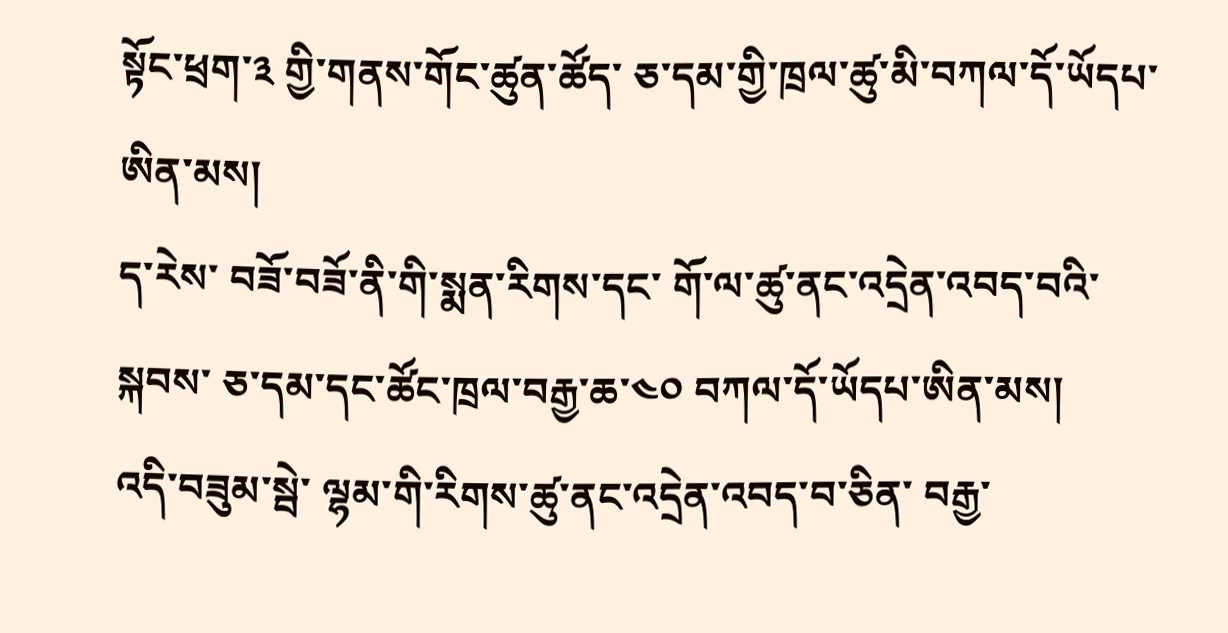སྟོང་ཕྲག་༣ གྱི་གནས་གོང་ཚུན་ཚོད་ ཅ་དམ་གྱི་ཁྲལ་ཚུ་མི་བཀལ་དོ་ཡོདཔ་ཨིན་མས།
ད་རེས་ བཟོ་བཟོ་ནི་གི་སྨན་རིགས་དང་ གོ་ལ་ཚུ་ནང་འདྲེན་འབད་བའི་སྐབས་ ཅ་དམ་དང་ཚོང་ཁྲལ་བརྒྱ་ཆ་༤༠ བཀལ་དོ་ཡོདཔ་ཨིན་མས།
འདི་བཟུམ་སྦེ་ ལྷམ་གི་རིགས་ཚུ་ནང་འདྲེན་འབད་བ་ཅིན་ བརྒྱ་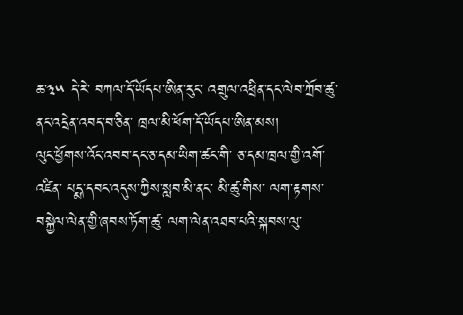ཆ་༣༥ དེ་རེ་ བཀལ་དོ་ཡོདཔ་ཨིན་རུང་ འགྲུལ་འཕྲིན་དང་ལེབ་ཀྲོབ་ཚུ་ ནང་འདྲེན་འབད་བ་ཅིན་ ཁྲལ་མི་ཕོག་དོ་ཡོདཔ་ཨིན་མས།
ལུང་ཕྱོགས་འོང་འབབ་དང་ཅ་དམ་ཡིག་ཚང་གི་ ཅ་དམ་ཁྲལ་གྱི་འགོ་འཛིན་ པདྨ་དབང་འདུས་ཀྱིས་སླབ་མི་ནང་ མི་ཚུ་གིས་ ལག་རྟགས་བསྐྱེལ་ལེན་གྱི་ཞབས་ཏོག་ཚུ་ ལག་ལེན་འཐབ་པའི་སྐབས་ལུ་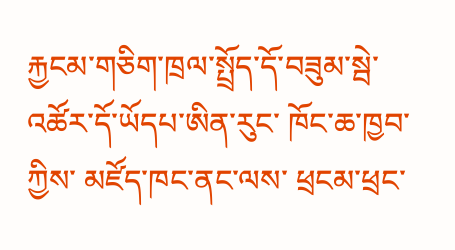རྐྱངམ་གཅིག་ཁྲལ་སྤྲོད་དོ་བཟུམ་སྦེ་ འཚོར་དོ་ཡོདཔ་ཨིན་རུང་ ཁོང་ཆ་ཁྱབ་ཀྱིས་ མཛོད་ཁང་ནང་ལས་ ཕྲངམ་ཕྲང་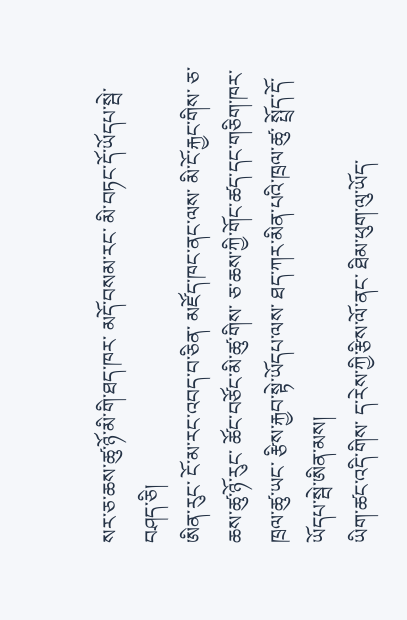སར་ཅ་ཆས་ཚུ་ཉོ་མི་གི་ཐད་ཁར་ མདོ་བསམ་རང་ མི་བཏང་དོ་ཡོདཔ་སྦེ་བཤད་ཅི།
ཨིན་རུང་ ངོ་མ་རང་འབད་བ་ཅིན་ མཛོད་ཁང་ནང་ལས་ མི་ངོ་རྐྱང་གིས་ ཅ་ཆས་ཚུ་ཉོ་རུང་ ཚོང་བཙོང་མི་ཚུ་གིས་ ཅ་ཆས་ཀྱི་གོང་ཚད་དང་གཅིག་ཁར་ཁྲལ་ཚུ་ཡང་ རྩིས་རྐྱབ་སྟེ་ཡོདཔ་ལས་ ཐད་ཀར་མིན་པའི་ཁྲལ་ཚུ་ སྤྲོད་དོ་ཡོདཔ་སྦེ་ཨིན་མས།
ཡིག་ཚང་འདི་གིས་ ད་རེས་ཀྱི་རྩིས་ལོ་ནང་ ཐིམ་ཕུག་ལུ་ཡོད་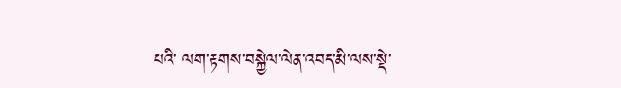པའི་ ལག་རྟགས་བསྐྱེལ་ལེན་འབད་མི་ལས་སྡེ་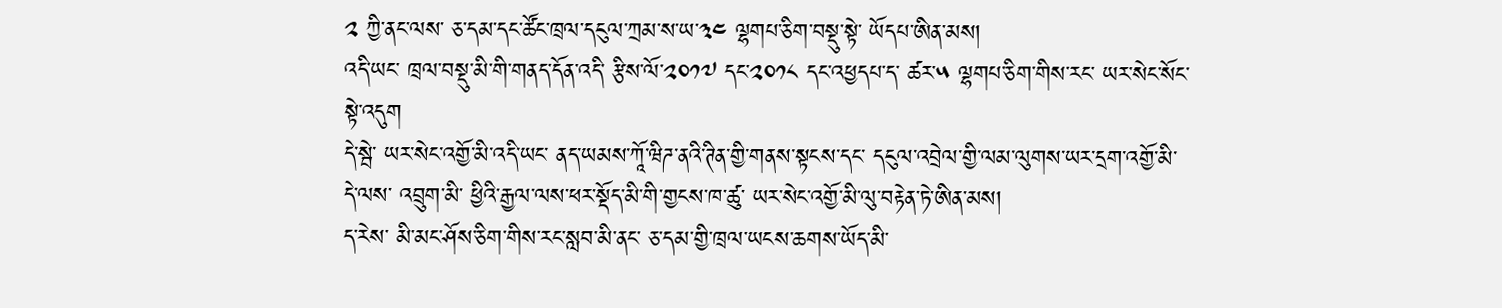༢ ཀྱི་ནང་ལས་ ཅ་དམ་དང་ཚོང་ཁྲལ་དངུལ་ཀྲམ་ས་ཡ་༣༤ ལྷགཔ་ཅིག་བསྡུ་སྟེ་ ཡོདཔ་ཨིན་མས།
འདི་ཡང་ ཁྲལ་བསྡུ་མི་གི་གནད་དོན་འདི་ རྩིས་ལོ་༢༠༡༧ དང་༢༠༡༨ དང་འཕྱདཔ་ད་ ཚར་༥ ལྷགཔ་ཅིག་གིས་རང་ ཡར་སེང་སོང་སྟེ་འདུག
དེ་སྦེ་ ཡར་སེང་འགྱོ་མི་འདི་ཡང་ ནད་ཡམས་ཀཱོ་ཝིཌ་ནའི་ཊིན་གྱི་གནས་སྟངས་དང་ དངུལ་འབྲེལ་གྱི་ལམ་ལུགས་ཡར་དྲག་འགྱོ་མི་ དེ་ལས་ འབྲུག་མི་ ཕྱིའི་རྒྱལ་ལས་ཕར་སྡོད་མི་གི་གྱངས་ཁ་ཚུ་ ཡར་སེང་འགྱོ་མི་ལུ་བརྟེན་ཏེ་ཨིན་མས།
ད་རེས་ མི་མང་ཤོས་ཅིག་གིས་རང་སླབ་མི་ནང་ ཅ་དམ་གྱི་ཁྲལ་ཡངས་ཆགས་ཡོད་མི་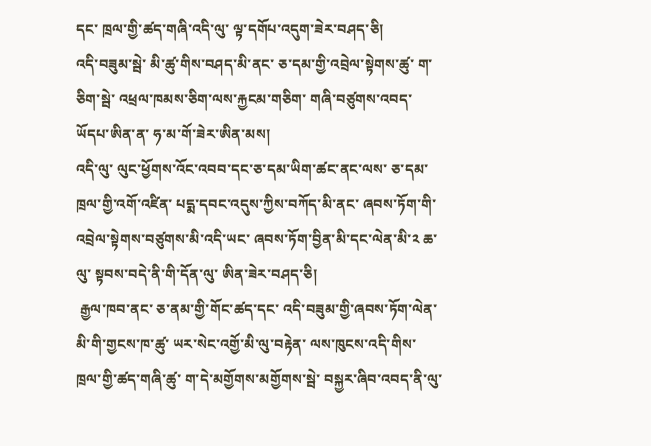དང་ ཁྲལ་གྱི་ཚད་གཞི་འདི་ལུ་ ལྟ་དགོཔ་འདུག་ཟེར་བཤད་ཅི།
འདི་བཟུམ་སྦེ་ མི་ཚུ་གིས་བཤད་མི་ནང་ ཅ་དམ་གྱི་འབྲེལ་སྟེགས་ཚུ་ ག་ཅིག་སྦེ་ འཕྲལ་ཁམས་ཅིག་ལས་རྐྱངམ་གཅིག་ གཞི་བཙུགས་འབད་ཡོདཔ་ཨིན་ན་ ཧ་མ་གོ་ཟེར་ཨིན་མས།
འདི་ལུ་ ལུང་ཕྱོགས་འོང་འབབ་དང་ཅ་དམ་ཡིག་ཚང་ནང་ལས་ ཅ་དམ་ཁྲལ་གྱི་འགོ་འཛིན་ པདྨ་དབང་འདུས་ཀྱིས་བཀོད་མི་ནང་ ཞབས་ཏོག་གི་འབྲེལ་སྟེགས་བཙུགས་མི་འདི་ཡང་ ཞབས་ཏོག་བྱིན་མི་དང་ལེན་མི་༢ ཆ་ལུ་ སྟབས་བདེ་ནི་གི་དོན་ལུ་ ཨིན་ཟེར་བཤད་ཅི།
 རྒྱལ་ཁབ་ནང་ ཅ་ནམ་གྱི་གོང་ཚད་དང་ འདི་བཟུམ་གྱི་ཞབས་ཏོག་ལེན་མི་གི་གྱངས་ཁ་ཚུ་ ཡར་སེང་འགྱོ་མི་ལུ་བརྟེན་ ལས་ཁུངས་འདི་གིས་ ཁྲལ་གྱི་ཚད་གཞི་ཚུ་ ག་དེ་མགྱོགས་མགྱོགས་སྦེ་ བསྐྱར་ཞིབ་འབད་ནི་ལུ་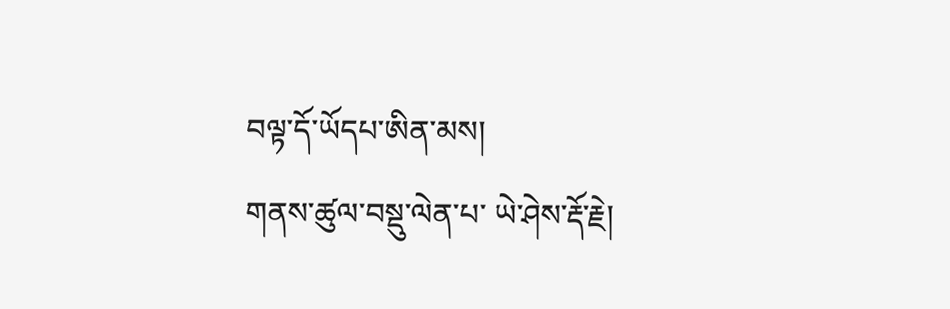བལྟ་དོ་ཡོདཔ་ཨིན་མས།
གནས་ཚུལ་བསྡུ་ལེན་པ་ ཡེ་ཤེས་རྡོ་རྗེ།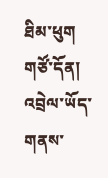ཐིམ་ཕུག
གཙོ་དོན།
འབྲེལ་ཡོད་གནས་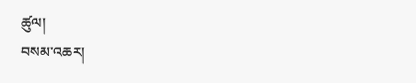ཚུལ།
བསམ་འཆར།